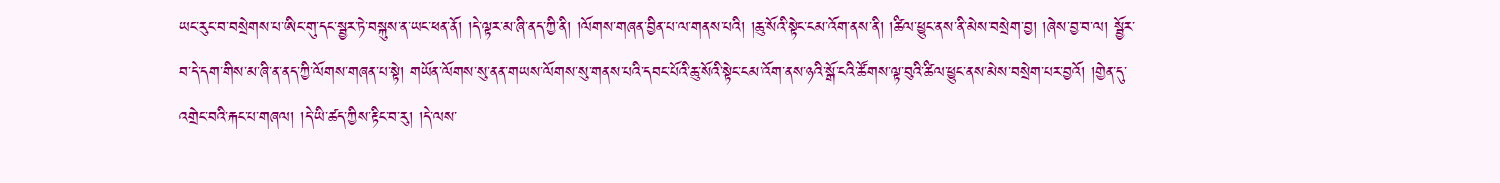ཡང་རུང་བ་བསྲེགས་པ་ཨིང་གུ་དང་སྦྱར་ཏེ་བསྐུས་ན་ཡང་ཕན་ནོ། །དེ་ལྟར་མ་ཞི་ནད་ཀྱི་ནི། །ལོགས་གཞན་བྱིན་པ་ལ་གནས་པའི། །ཆུ་སོའི་སྟེང་ངམ་འོག་ནས་ནི། །ཚིལ་ཕྱུང་ནས་ནི་མེས་བསྲེག་བྱ། །ཞེས་བྱ་བ་ལ། སྦྱོར་བ་དེ་དག་གིས་མ་ཞི་ན་ནད་ཀྱི་ལོགས་གཞན་པ་སྟེ། གཡོན་ལོགས་སུ་ནན་གཡས་ལོགས་སུ་གནས་པའི་དབང་པོའི་ཆུ་སོའི་སྟེང་ངམ་འོག་ནས་ཉའི་སྒོ་ངའི་ཚོགས་ལྟ་བུའི་ཚིལ་ཕྱུང་ནས་མེས་བསྲེག་པར་བྱའོ། །གྱེན་དུ་འགྲེང་བའི་རྐང་པ་གཞལ། །དེ་ཡི་ཚད་ཀྱིས་རྟིང་བ་རུ། །དེ་ལས་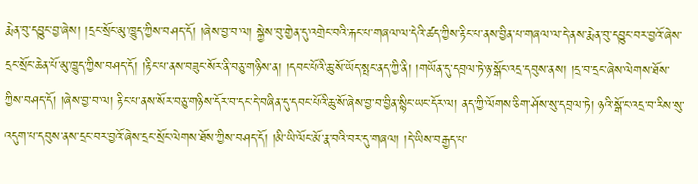རྨེན་བུ་དབྱུང་བྱ་ཞེས། །དྲང་སྲོང་མུ་ཁྱུད་ཀྱིས་བཤད་དོ། །ཞེས་བྱ་བ་ལ། སྐྱེས་བུ་གྱེན་དུ་འགྲེང་བའི་རྐང་པ་གཞལ་ལ་དེའི་ཚད་ཀྱིས་རྟིང་པ་ནས་བྱིན་པ་གཞལ་ལ་དེ་ནས་རྨེན་བུ་དབྱུང་བར་བྱའོ་ཞེས་དྲང་སྲོང་ཆེན་པོ་མུ་ཁྱུད་ཀྱིས་བཤད་དོ། །རྟིང་པ་ནས་བཟུང་སོར་ནི་བཅུ་གཉིས་ན། །དབང་པོའི་ཆུ་སོ་ཡོད་སྤང་ནད་ཀྱི་ནི། །གཡོན་དུ་དབྲལ་ཏེ་ཉ་སྒོང་འདྲ་དབུས་ནས། །དྲ་བ་དྲང་ཞེས་ལེགས་ཐོས་ཀྱིས་བཤད་དོ། །ཞེས་བྱ་བ་ལ། རྟིང་པ་ནས་སོར་བཅུ་གཉིས་དོར་བ་དང་དེ་བཞིན་དུ་དབང་པོའི་ཆུ་སོ་ཞེས་བྱ་བ་བྱིན་སྙིང་ཡང་དོར་ལ། ནད་ཀྱི་ལོགས་ཅིག་ཤོས་སུ་དབྲལ་ཏེ། ཉའི་སྒོ་ང་འདྲ་བ་རིས་སུ་འདུག་པ་དབུས་ནས་དྲང་བར་བྱའོ་ཞེས་དྲང་སྲོང་ལེགས་ཐོས་ཀྱིས་བཤད་དོ། །མི་ཡི་ལོང་མོ་རྣ་བའི་བར་དུ་གཞལ། །དེ་ཡིས་བརྒྱད་པ་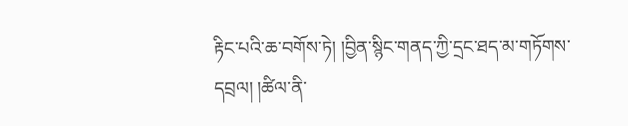རྟིང་པའི་ཆ་བགོས་ཏེ། །བྱིན་སྙིང་གནད་ཀྱི་དྲང་ཐད་མ་གཏོགས་དབྲལ། །ཚིལ་ནི་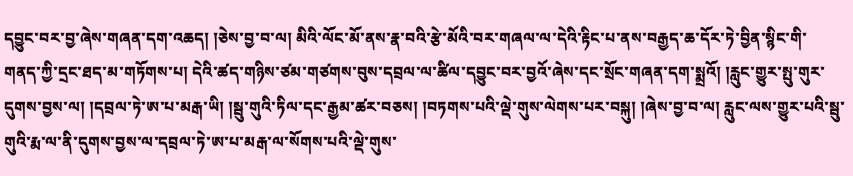དབྱུང་བར་བྱ་ཞེས་གཞན་དག་འཆད། །ཅེས་བྱ་བ་ལ། མིའི་ལོང་མོ་ནས་རྣ་བའི་རྩེ་མོའི་བར་གཞལ་ལ་དེའི་རྟིང་པ་ནས་བརྒྱད་ཆ་དོར་ཏེ་བྱིན་སྙིང་གི་གནད་ཀྱི་དྲང་ཐད་མ་གཏོགས་པ། དེའི་ཚད་གཉིས་ཙམ་གཙགས་བུས་དབྲལ་ལ་ཚིལ་དབྱུང་བར་བྱའོ་ཞེས་དང་སྲོང་གཞན་དག་སྨྲའོ། །རླུང་གྱུར་སྤུ་གུར་དུགས་བྱས་ལ། །དབྲལ་ཏེ་ཨ་པ་མརྒ་ཡི། །སྦུ་གུའི་ཏིལ་དང་རྒྱམ་ཚར་བཅས། །བཏགས་པའི་ལྡེ་གུས་ལེགས་པར་བསྐུ། །ཞེས་བྱ་བ་ལ། རླུང་ལས་གྱུར་པའི་སྦུ་གུའི་རྨ་ལ་ནི་དུགས་བྱས་ལ་དབྲལ་ཏེ་ཨ་པ་མརྒ་ལ་སོགས་པའི་ལྡེ་གུས་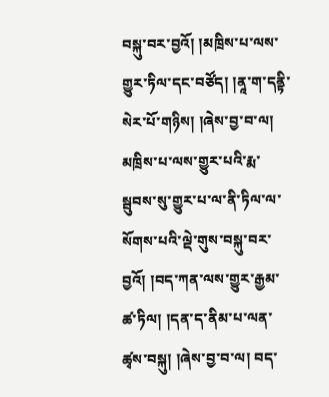བསྐུ་བར་བྱའོ། །མཁྲིས་པ་ལས་གྱུར་ཏིལ་དང་བཙོད། །ནཱ་ག་དནྟི་སེར་པོ་གཉིས། །ཞེས་བྱ་བ་ལ། མཁྲིས་པ་ལས་གྱུར་པའི་རྨ་སྦུབས་སུ་གྱུར་པ་ལ་ནི་ཏིལ་ལ་སོགས་པའི་ལྡེ་གུས་བསྐུ་བར་བྱའོ། །བད་ཀན་ལས་གྱུར་རྒྱམ་ཚ་ཏིལ། །དན་ད་ནིམ་པ་ལན་ཚྭས་བསྐུ། །ཞེས་བྱ་བ་ལ། བད་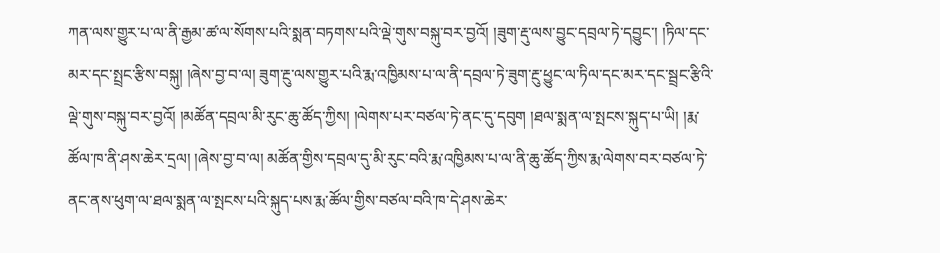ཀན་ལས་གྱུར་པ་ལ་ནི་རྒྱམ་ཚ་ལ་སོགས་པའི་སྨན་བཏགས་པའི་ལྡེ་གུས་བསྐུ་བར་བྱའོ། །ཟུག་རྡུ་ལས་བྱུང་དབྲལ་ཏེ་དབྱུང་། །ཏིལ་དང་མར་དང་སྤྲང་རྩིས་བསྐུ། །ཞེས་བྱ་བ་ལ། ཟུག་རྔུ་ལས་གྱུར་པའི་རྨ་འཁྱིམས་པ་ལ་ནི་དབྲལ་ཏེ་ཟུག་རྔུ་ཕྱུང་ལ་ཏིལ་དང་མར་དང་སྦྲང་རྩིའི་ལྡེ་གུས་བསྐུ་བར་བྱའོ། །མཚོན་དབྲལ་མི་རུང་ཆུ་ཚོད་ཀྱིས། །ལེགས་པར་བཙལ་ཏེ་ནང་དུ་དབུག །ཐལ་སྨན་ལ་སྤངས་སྐུད་པ་ཡི། །རྨ་ཚོལ་ཁ་ནི་ཤས་ཆེར་དྲལ། །ཞེས་བྱ་བ་ལ། མཚོན་གྱིས་དབྲལ་དུ་མི་རུང་བའི་རྨ་འཁྱིམས་པ་ལ་ནི་ཆུ་ཚོད་ཀྱིས་རྨ་ལེགས་བར་བཙལ་ཏེ་ནང་ནས་ཕུག་ལ་ཐལ་སྨན་ལ་སྤངས་པའི་སྐུད་པས་རྨ་ཚོལ་གྱིས་བཙལ་བའི་ཁ་དེ་ཤས་ཆེར་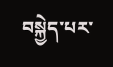བསྐྱེད་པར་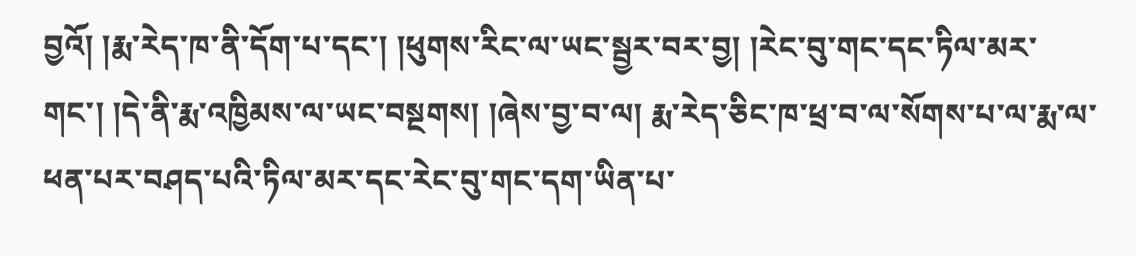བྱའོ། །རྨ་རེད་ཁ་ནི་དོག་པ་དང་། །ཕུགས་རིང་ལ་ཡང་སྦྱར་བར་བྱ། །རེང་བུ་གང་དང་ཏིལ་མར་གང་། །དེ་ནི་རྨ་འཁྱིམས་ལ་ཡང་བསྔགས། །ཞེས་བྱ་བ་ལ། རྨ་རེད་ཅིང་ཁ་ཕྲ་བ་ལ་སོགས་པ་ལ་རྨ་ལ་ཕན་པར་བཤད་པའི་ཏིལ་མར་དང་རེང་བུ་གང་དག་ཡིན་པ་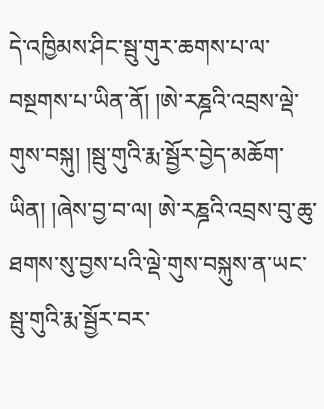དེ་འཁྱིམས་ཤིང་སྦུ་གུར་ཆགས་པ་ལ་བསྔགས་པ་ཡིན་ནོ། །ཨེ་རཎྜའི་འབྲས་ལྡེ་གུས་བསྐུ། །སྦུ་གུའི་རྨ་སྦྱོར་བྱེད་མཆོག་ཡིན། །ཞེས་བྱ་བ་ལ། ཨེ་རཎྜའི་འབྲས་བུ་ཆུ་ཐགས་སུ་བྱས་པའི་ལྡེ་གུས་བསྐུས་ན་ཡང་སྦུ་གུའི་རྨ་སྦྱོར་བར་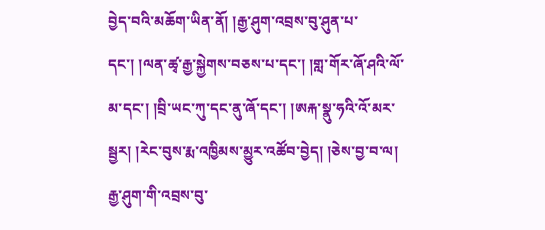བྱེད་བའི་མཆོག་ཡིན་ནོ། །རྒྱ་ཤུག་འབྲས་བུ་ཤུན་པ་དང་། །ལན་ཚྭ་རྒྱ་སྐྱེགས་བཅས་པ་དང་། །གླ་གོར་ཞོ་ཤའི་ལོ་མ་དང་། །བྲི་ཡང་ཀུ་དང་ནུ་ཞོ་དང་། །ཨརྐ་སྣུ་ཧའི་འོ་མར་སྦྱར། །རེང་བུས་རྨ་འཁྱིམས་མྱུར་འཚོབ་བྱེད། །ཅེས་བྱ་བ་ལ། རྒྱ་ཤུག་གི་འབྲས་བུ་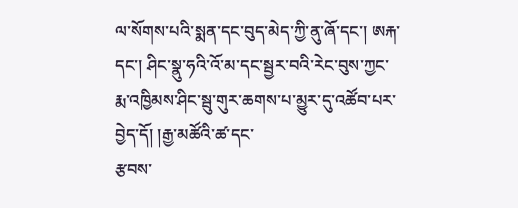ལ་སོགས་པའི་སྨན་དང་བུད་མེད་ཀྱི་ནུ་ཞོ་དང་། ཨརྐ་དང་། ཤིང་སྣུ་ཧའི་འོ་མ་དང་སྦྱར་བའི་རེང་བུས་ཀྱང་རྨ་འཁྱིམས་ཤིང་སྦུ་གུར་ཆགས་པ་མྱུར་དུ་འཚོབ་པར་བྱེད་དོ། །རྒྱ་མཚོའི་ཚ་དང་
རྩབས་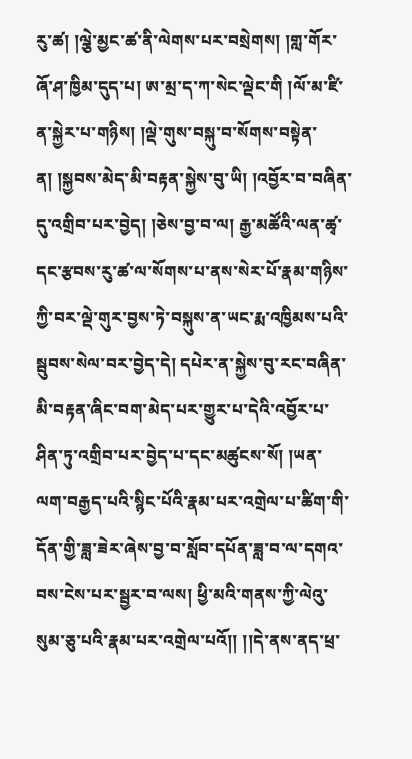རུ་ཚ། །ལྕེ་མྱང་ཚ་ནི་ལེགས་པར་བསྲེགས། །གླ་གོར་ཞོ་ཤ་ཁྱིམ་དུད་པ། ཨ་མྲ་ད་ཀ་སེང་ལྡེང་གི །ལོ་མ་ཛི་ན་སྐྱེར་པ་གཉིས། །ལྡེ་གུས་བསྐུ་བ་སོགས་བསྟེན་ན། །སྐྱབས་མེད་མི་བརྟན་སྐྱེས་བུ་ཡི། །འབྱོར་བ་བཞིན་དུ་འགྲིབ་པར་བྱེད། །ཅེས་བྱ་བ་ལ། རྒྱ་མཚོའི་ལན་ཚྭ་དང་རྩབས་རུ་ཚ་ལ་སོགས་པ་ནས་སེར་པོ་རྣམ་གཉིས་ཀྱི་བར་ལྡེ་གུར་བྱས་ཏེ་བསྐུས་ན་ཡང་རྨ་འཁྱིམས་པའི་སྦུབས་སེལ་བར་བྱེད་དེ། དཔེར་ན་སྐྱེས་བུ་རང་བཞིན་མི་བརྟན་ཞིང་བག་མེད་པར་གྱུར་པ་དེའི་འབྱོར་པ་ཤིན་ཏུ་འགྲིབ་པར་བྱེད་པ་དང་མཚུངས་སོ། །ཡན་ལག་བརྒྱད་པའི་སྙིང་པོའི་རྣམ་པར་འགྲེལ་པ་ཚིག་གི་དོན་གྱི་ཟླ་ཟེར་ཞེས་བྱ་བ་སློབ་དཔོན་ཟླ་བ་ལ་དགའ་བས་ངེས་པར་སྦྱར་བ་ལས། ཕྱི་མའི་གནས་ཀྱི་ལེའུ་སུམ་ཅུ་པའི་རྣམ་པར་འགྲེལ་པའོ།། །།དེ་ནས་ནད་ཕྲ་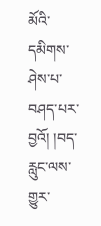མོའི་དམིགས་ཤེས་པ་བཤད་པར་བྱའོ། །བད་རླུང་ལས་གྱུར་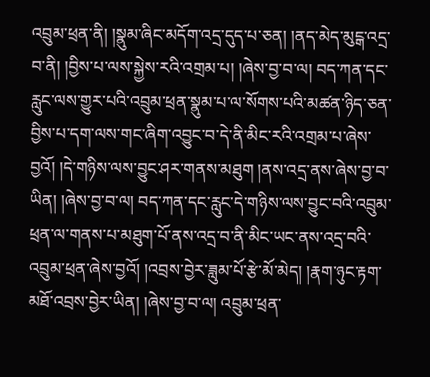འབྲུམ་ཕྲན་ནི། །སྣུམ་ཞིང་མདོག་འདྲ་དུད་པ་ཅན། །ནད་མེད་མུངྒ་འདྲ་བ་ནི། །བྱིས་པ་ལས་སྐྱེས་རའི་འགྲམ་པ། །ཞེས་བྱ་བ་ལ། བད་ཀན་དང་རླུང་ལས་གྱུར་པའི་འབྲུམ་ཕྲན་སྣུམ་པ་ལ་སོགས་པའི་མཚན་ཉིད་ཅན་བྱིས་པ་དག་ལས་གང་ཞིག་འབྱུང་བ་དེ་ནི་མིང་རའི་འགྲམ་པ་ཞེས་བྱའོ། །དེ་གཉིས་ལས་བྱུང་ཤར་གནས་མཐུག །ནས་འདྲ་ནས་ཞེས་བྱ་བ་ཡིན། །ཞེས་བྱ་བ་ལ། བད་ཀན་དང་རླུང་དེ་གཉིས་ལས་བྱུང་བའི་འབྲུམ་ཕྲན་ལ་གནས་པ་མཐུག་པོ་ནས་འདྲ་བ་ནི་མིང་ཡང་ནས་འདྲ་བའི་འབྲུམ་ཕྲན་ཞེས་བྱའོ། །འབྲས་བྱེར་ཟླུམ་པོ་རྩེ་མོ་མེད། །རྣག་ཉུང་རྟག་མཐོ་འབྲས་བྱེར་ཡིན། །ཞེས་བྱ་བ་ལ། འབྲུམ་ཕྲན་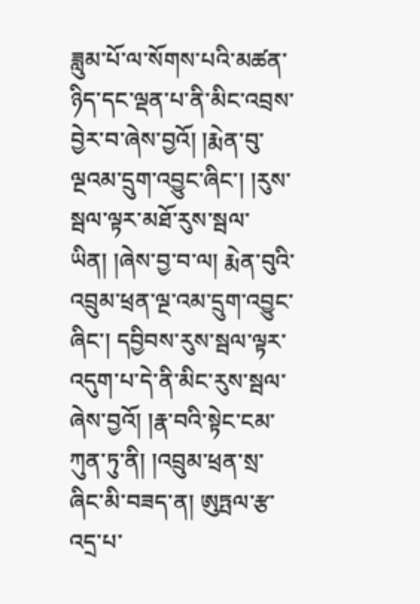ཟླུམ་པོ་ལ་སོགས་པའི་མཚན་ཉིད་དང་ལྡན་པ་ནི་མིང་འབྲས་བྱེར་བ་ཞེས་བྱའོ། །རྨེན་བུ་ལྔའམ་དྲུག་འབྱུང་ཞིང་། །རུས་སྦལ་ལྟར་མཐོ་རུས་སྦལ་ཡིན། །ཞེས་བྱ་བ་ལ། རྨེན་བུའི་འབྲུམ་ཕྲན་ལྔ་འམ་དྲུག་འབྱུང་ཞིང་། དབྱིབས་རུས་སྦལ་ལྟར་འདུག་པ་དེ་ནི་མིང་རུས་སྦལ་ཞེས་བྱའོ། །རྣ་བའི་སྟེང་ངམ་ཀུན་ཏུ་ནི། །འབྲུམ་ཕྲན་སྲ་ཞིང་མི་བཟད་ན། ཨུཏྤལ་རྩ་འདྲ་པ་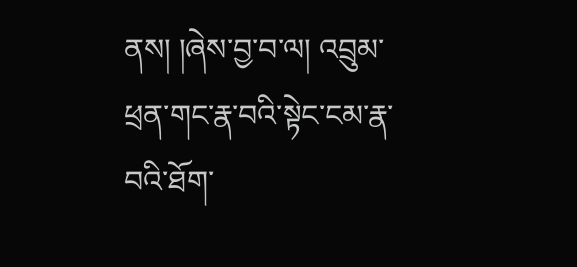ནས། །ཞེས་བྱ་བ་ལ། འབྲུམ་ཕྲན་གང་རྣ་བའི་སྟེང་ངམ་རྣ་
བའི་ཐོག་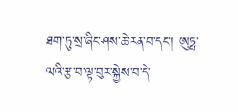ཐག་ཏུ་སྲ་ཞིང་ཤས་ཆེ་རན་བ་དང་། ཨུཏྤ་ལའི་རྩ་བ་ལྟ་བུར་སྐྱེས་བ་དེ་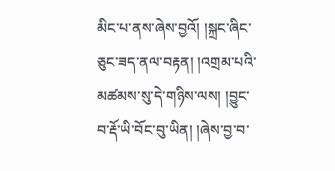མིང་པ་ནས་ཞེས་བྱའོ། །སྐྲང་ཞིང་ཅུང་ཟད་ནལ་བརྟན། །འགྲམ་པའི་མཚམས་སུ་དེ་གཉིས་ལས། །བྱུང་བ་རྡོ་ཡི་བོང་བུ་ཡིན། །ཞེས་བྱ་བ་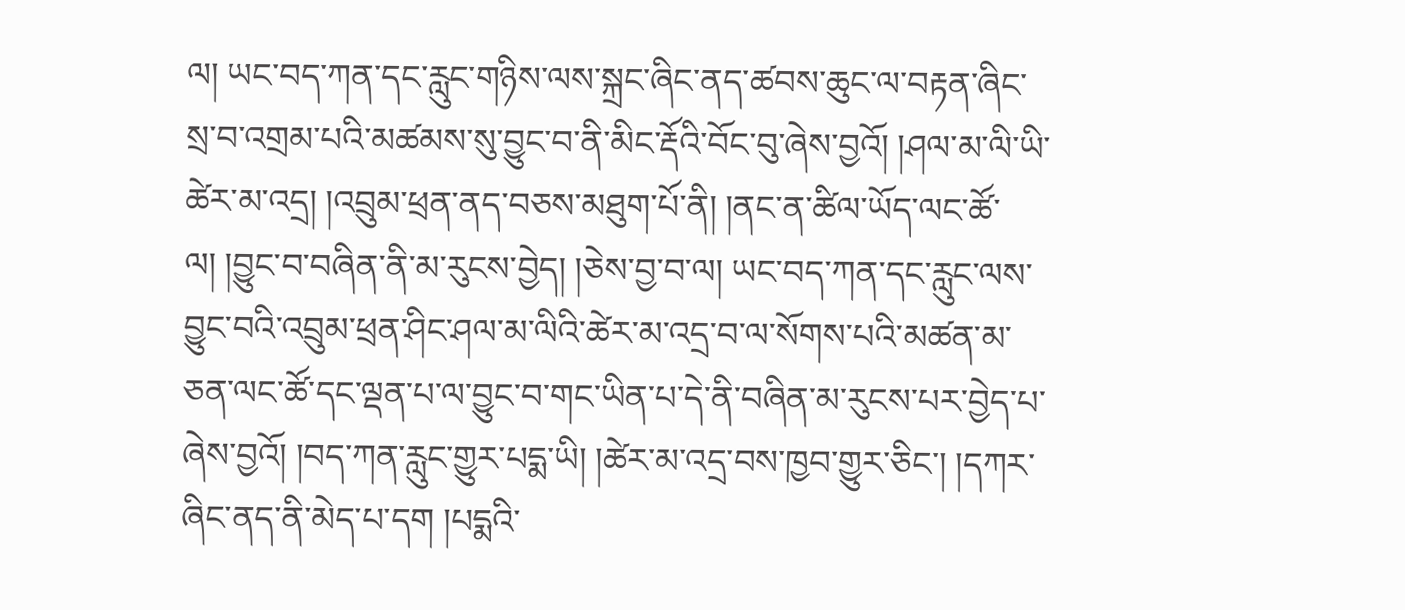ལ། ཡང་བད་ཀན་དང་རླུང་གཉིས་ལས་སྐྲང་ཞིང་ནད་ཚབས་ཆུང་ལ་བརྟན་ཞིང་སྲ་བ་འགྲམ་པའི་མཚམས་སུ་བྱུང་བ་ནི་མིང་རྡོའི་བོང་བུ་ཞེས་བྱའོ། །ཤལ་མ་ལི་ཡི་ཚེར་མ་འདྲ། །འབྲུམ་ཕྲན་ནད་བཅས་མཐུག་པོ་ནི། །ནང་ན་ཚིལ་ཡོད་ལང་ཚོ་ལ། །བྱུང་བ་བཞིན་ནི་མ་རུངས་བྱེད། །ཅེས་བྱ་བ་ལ། ཡང་བད་ཀན་དང་རླུང་ལས་བྱུང་བའི་འབྲུམ་ཕྲན་ཤིང་ཤལ་མ་ལིའི་ཚེར་མ་འདྲ་བ་ལ་སོགས་པའི་མཚན་མ་ཅན་ལང་ཚོ་དང་ལྡན་པ་ལ་བྱུང་བ་གང་ཡིན་པ་དེ་ནི་བཞིན་མ་རུངས་པར་བྱེད་པ་ཞེས་བྱའོ། །བད་ཀན་རླུང་གྱུར་པདྨ་ཡི། །ཚེར་མ་འདྲ་བས་ཁྱབ་གྱུར་ཅིང་། །དཀར་ཞིང་ནད་ནི་མེད་པ་དག །པདྨའི་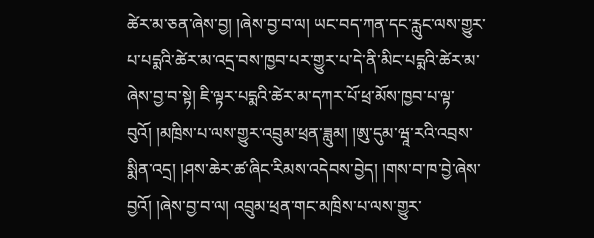ཚེར་མ་ཅན་ཞེས་བྱ། །ཞེས་བྱ་བ་ལ། ཡང་བད་ཀན་དང་རླུང་ལས་གྱུར་པ་པདྨའི་ཚེར་མ་འདྲ་བས་ཁྱབ་པར་གྱུར་པ་དེ་ནི་མིང་པདྨའི་ཚེར་མ་ཞེས་བྱ་བ་སྟེ། ཇི་ལྟར་པདྨའི་ཚེར་མ་དཀར་པོ་ཕྲ་མོས་ཁྱབ་པ་ལྟ་བུའོ། །མཁྲིས་པ་ལས་གྱུར་འབྲུམ་ཕྲན་ཟླུམ། །ཨུ་དུམ་ཝཱ་རའི་འབྲས་སྨིན་འདྲ། །ཤས་ཆེར་ཚ་ཞིང་རིམས་འདེབས་བྱེད། །གས་བ་ཁ་བྱེ་ཞེས་བྱའོ། །ཞེས་བྱ་བ་ལ། འབྲུམ་ཕྲན་གང་མཁྲིས་པ་ལས་གྱུར་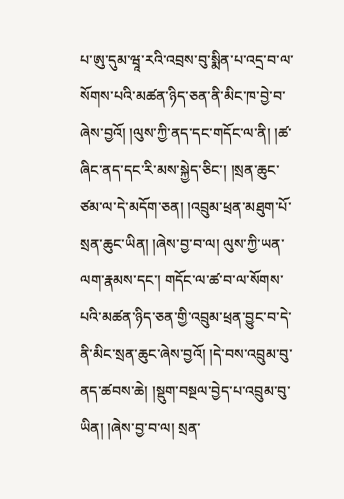པ་ཨུ་དུམ་ཝཱ་རའི་འབྲས་བུ་སྨིན་པ་འདྲ་བ་ལ་སོགས་པའི་མཚན་ཉིད་ཅན་ནི་མིང་ཁ་བྱེ་བ་ཞེས་བྱའོ། །ལུས་ཀྱི་ནད་དང་གདོང་ལ་ནི། །ཚ་ཞིང་ནད་དང་རི་མས་སྐྱེད་ཅིང་། །སྲན་ཆུང་ཙམ་ལ་དེ་མདོག་ཅན། །འབྲུམ་ཕྲན་མཐུག་པོ་སྲན་ཆུང་ཡིན། །ཞེས་བྱ་བ་ལ། ལུས་ཀྱི་ཡན་ལག་རྣམས་དང་། གདོང་ལ་ཚ་བ་ལ་སོགས་པའི་མཚན་ཉིད་ཅན་གྱི་འབྲུམ་ཕྲན་བྱུང་བ་དེ་ནི་མིང་སྲན་ཆུང་ཞེས་བྱའོ། །དེ་བས་འབྲུམ་བུ་ནད་ཚབས་ཆེ། །སྡུག་བསྔལ་བྱེད་པ་འབྲུམ་བུ་ཡིན། །ཞེས་བྱ་བ་ལ། སྲན་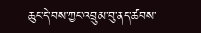ཆུང་དེ་བས་ཀྱང་འབྲུམ་བུ་ནད་ཚབས་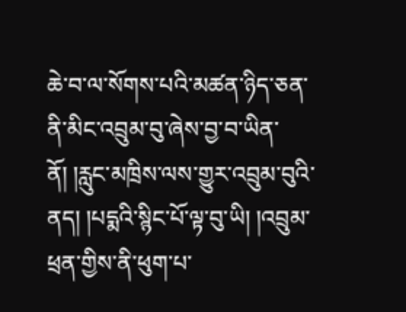ཆེ་བ་ལ་སོགས་པའི་མཚན་ཉིད་ཅན་ནི་མིང་འབྲུམ་བུ་ཞེས་བྱ་བ་ཡིན་ནོ། །རླུང་མཁྲིས་ལས་གྱུར་འབྲུམ་བུའི་ནད། །པདྨའི་སྙིང་པོ་ལྟ་བུ་ཡི། །འབྲུམ་
ཕྲན་གྱིས་ནི་ཕུག་པ་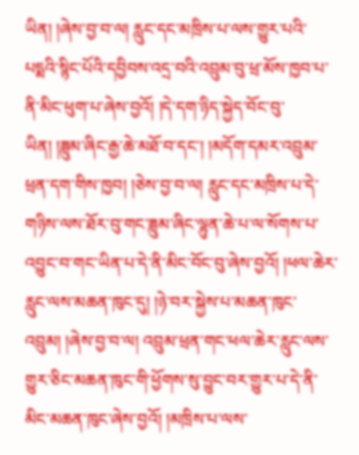ཡིན། །ཞེས་བྱ་བ་ལ། རླུང་དང་མཁྲིས་པ་ལས་གྱུར་པའི་པདྨའི་སྙིང་པོའི་དབྱིབས་འདྲ་བའི་འབྲུམ་བུ་ཕྲ་མོས་ཁྱབ་པ་ནི་མིང་ཕུག་པ་ཞེས་བྱའོ། །དེ་དག་ཉིད་སྐྱེད་བོང་བུ་ཡིན། །ཟླུམ་ཞིང་རྒྱ་ཆེ་མཐོ་བ་དང་། །མདོག་དམར་འབྲུམ་ཕྲན་དག་གིས་ཁྱབ། །ཅེས་བྱ་བ་ལ། རླུང་དང་མཁྲིས་པ་དེ་གཉིས་ལས་ཐོར་བུ་གང་ཟླུམ་ཞིང་ལྷུན་ཆེ་པ་ལ་སོགས་པ་འབྱུང་བ་གང་ཡིན་པ་དེ་ནི་མིང་བོང་བུ་ཞེས་བྱའོ། །ཕལ་ཆེར་རླུང་ལས་མཆན་ཁུང་དུ། །ཉེ་བར་སྐྱེས་པ་མཆན་ཁུང་འབྲུམ། །ཞེས་བྱ་བ་ལ། འབྲུམ་ཕྲན་གང་ཕལ་ཆེར་རླུང་ལས་གྱུར་ཅིང་མཆན་ཁུང་གི་ཕྱོགས་སུ་བྱུང་བར་གྱུར་པ་དེ་ནི་མིང་མཆན་ཁུང་ཞེས་བྱའོ། །མཁྲིས་པ་ལས་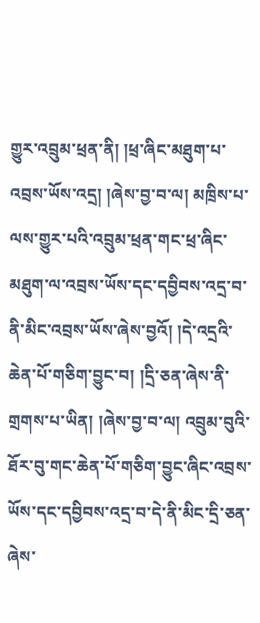གྱུར་འབྲུམ་ཕྲན་ནི། །ཕྲ་ཞིང་མཐུག་པ་འབྲས་ཡོས་འདྲ། །ཞེས་བྱ་བ་ལ། མཁྲིས་པ་ལས་གྱུར་པའི་འབྲུམ་ཕྲན་གང་ཕྲ་ཞིང་མཐུག་ལ་འབྲས་ཡོས་དང་དབྱིབས་འདྲ་བ་ནི་མིང་འབྲས་ཡོས་ཞེས་བྱའོ། །དེ་འདྲའི་ཆེན་པོ་གཅིག་བྱུང་བ། །དྲི་ཅན་ཞེས་ནི་གྲགས་པ་ཡིན། །ཞེས་བྱ་བ་ལ། འབྲུམ་བུའི་ཐོར་བུ་གང་ཆེན་པོ་གཅིག་བྱུང་ཞིང་འབྲས་ཡོས་དང་དབྱིབས་འདྲ་བ་དེ་ནི་མིང་དྲི་ཅན་ཞེས་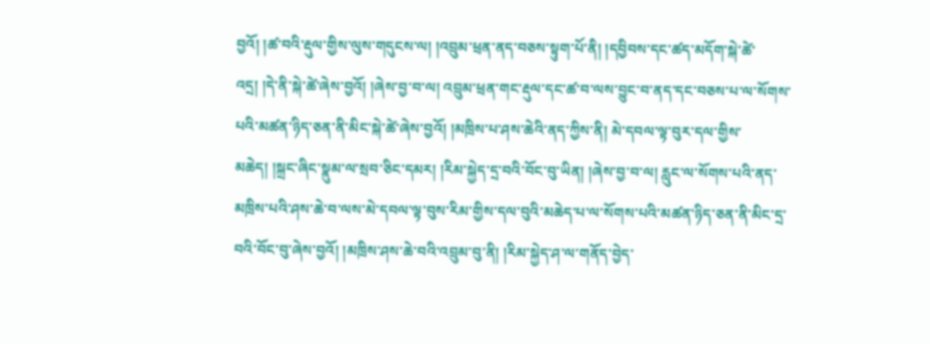བྱའོ། །ཚ་བའི་རྡུལ་གྱིས་ལུས་གདུངས་ལ། །འབྲུམ་ཕྲན་ནད་བཅས་སྟུག་པོ་ནི། །དབྱིབས་དང་ཚད་མདོག་སྐེ་ཚེ་འདྲ། །དེ་ནི་སྐེ་ཚེ་ཞེས་བྱའོ། །ཞེས་བྱ་བ་ལ། འབྲུམ་ཕྲན་གང་རྡུལ་དང་ཚ་བ་ལས་བྱུང་བ་ནད་དང་བཅས་པ་ལ་སོགས་པའི་མཚན་ཉིད་ཅན་ནི་མིང་སྐེ་ཚེ་ཞེས་བྱའོ། །མཁྲིས་པ་ཤས་ཆེའི་ནད་ཀྱིས་ནི། མེ་དབལ་ལྟ་བུར་དལ་གྱིས་མཆེད། །སྐྲང་ཞིང་སྣུམ་ལ་སྲབ་ཅིང་དམར། །རིམ་སྐྱེད་དྲ་བའི་བོང་བུ་ཡིན། །ཞེས་བྱ་བ་ལ། རླུང་ལ་སོགས་པའི་ནད་མཁྲིས་པའི་ཤས་ཆེ་བ་ལས་མེ་དབལ་ལྟ་བུས་རིམ་གྱིས་དལ་བུའི་མཆེད་པ་ལ་སོགས་པའི་མཚན་ཉིད་ཅན་ནི་མིང་དྲ་བའི་བོང་བུ་ཞེས་བྱའོ། །མཁྲིས་ཤས་ཆེ་བའི་འབྲུམ་བུ་ནི། །རིམ་སྐྱེད་ཤ་ལ་གནོད་བྱེད་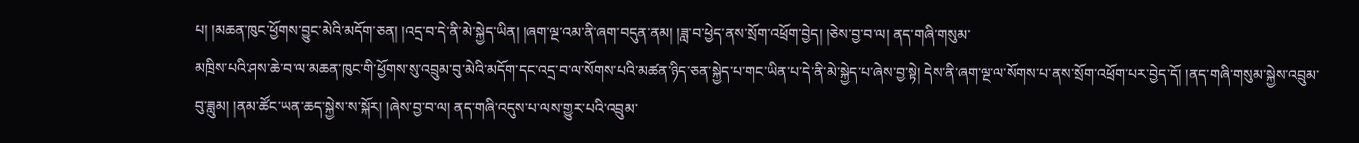པ། །མཆན་ཁུང་ཕྱོགས་བྱུང་མེའི་མདོག་ཅན། །འདྲ་བ་དེ་ནི་མེ་སྐྱེད་ཡིན། །ཞག་ལྔ་འམ་ནི་ཞག་བདུན་ནམ། །ཟླ་བ་ཕྱེད་ནས་སྲོག་འཕྲོག་བྱེད། །ཅེས་བྱ་བ་ལ། ནད་གཞི་གསུམ་
མཁྲིས་པའི་ཤས་ཆེ་བ་ལ་མཆན་ཁུང་གི་ཕྱོགས་སུ་འབྲུམ་བུ་མེའི་མདོག་དང་འདྲ་བ་ལ་སོགས་པའི་མཚན་ཉིད་ཅན་སྐྱེད་པ་གང་ཡིན་པ་དེ་ནི་མེ་སྐྱེད་པ་ཞེས་བྱ་སྟེ། དེས་ནི་ཞག་ལྔ་ལ་སོགས་པ་ནས་སྲོག་འཕྲོག་པར་བྱེད་དོ། །ནད་གཞི་གསུམ་སྐྱེས་འབྲུམ་བུ་ཟླུམ། །ནམ་ཚོང་ཡན་ཆད་སྐྱེས་ས་སྐོར། །ཞེས་བྱ་བ་ལ། ནད་གཞི་འདུས་པ་ལས་གྱུར་པའི་འབྲུམ་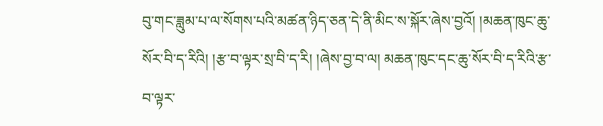བུ་གང་ཟླུམ་པ་ལ་སོགས་པའི་མཚན་ཉིད་ཅན་དེ་ནི་མིང་ས་སྐོར་ཞེས་བྱའོ། །མཆན་ཁུང་ཆུ་སོར་བི་ད་རིའི། །རྩ་བ་ལྟར་སྲ་བི་ད་རི། །ཞེས་བྱ་བ་ལ། མཆན་ཁུང་དང་ཆུ་སོར་བི་ད་རིའི་རྩ་བ་ལྟར་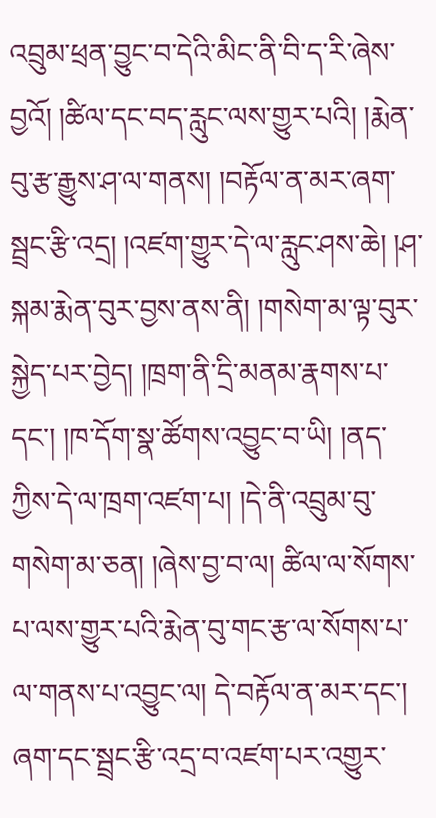འབྲུམ་ཕྲན་བྱུང་བ་དེའི་མིང་ནི་བི་ད་རི་ཞེས་བྱའོ། །ཚིལ་དང་བད་རླུང་ལས་གྱུར་པའི། །རྨེན་བུ་རྩ་རྒྱུས་ཤ་ལ་གནས། །བརྟོལ་ན་མར་ཞག་སྦྲང་རྩི་འདྲ། །འཛག་གྱུར་དེ་ལ་རླུང་ཤས་ཆེ། །ཤ་སྐམ་རྨེན་བུར་བྱས་ནས་ནི། །གསེག་མ་ལྟ་བུར་སྐྱེད་པར་བྱེད། །ཁྲག་ནི་དྲི་མནམ་རྣགས་པ་དང་། །ཁ་དོག་སྣ་ཚོགས་འབྱུང་བ་ཡི། །ནད་ཀྱིས་དེ་ལ་ཁྲག་འཛག་པ། །དེ་ནི་འབྲུམ་བུ་གསེག་མ་ཅན། །ཞེས་བྱ་བ་ལ། ཚིལ་ལ་སོགས་པ་ལས་གྱུར་པའི་རྨེན་བུ་གང་རྩ་ལ་སོགས་པ་ལ་གནས་པ་འབྱུང་ལ། དེ་བརྟོལ་ན་མར་དང་། ཞག་དང་སྦྲང་རྩི་འདྲ་བ་འཛག་པར་འགྱུར་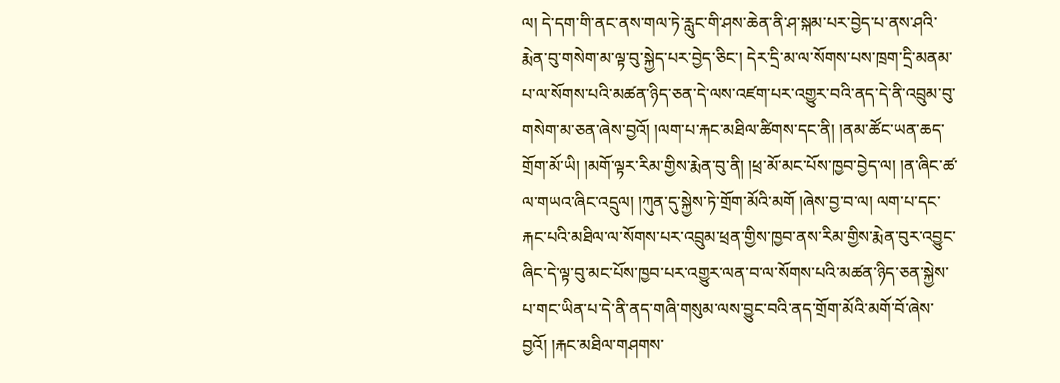ལ། དེ་དག་གི་ནང་ནས་གལ་ཏེ་རླུང་གི་ཤས་ཆེན་ནི་ཤ་སྐམ་པར་བྱེད་པ་ནས་ཤའི་རྨེན་བུ་གསེག་མ་ལྟ་བུ་སྐྱེད་པར་བྱེད་ཅིང་། དེར་དྲི་མ་ལ་སོགས་པས་ཁྲག་དྲི་མནམ་པ་ལ་སོགས་པའི་མཚན་ཉིད་ཅན་དེ་ལས་འཛག་པར་འགྱུར་བའི་ནད་དེ་ནི་འབྲུམ་བུ་གསེག་མ་ཅན་ཞེས་བྱའོ། །ལག་པ་རྐང་མཐིལ་ཚིགས་དང་ནི། །ནམ་ཚོང་ཡན་ཆད་གྲོག་མོ་ཡི། །མགོ་ལྟར་རིམ་གྱིས་རྨེན་བུ་ནི། །ཕྲ་མོ་མང་པོས་ཁྱབ་བྱེད་ལ། །ན་ཞིང་ཚ་ལ་གཡའ་ཞིང་འདྲུལ། །ཀུན་དུ་སྐྱེས་ཏེ་གྲོག་མོའི་མགོ །ཞེས་བྱ་བ་ལ། ལག་པ་དང་རྐང་པའི་མཐིལ་ལ་སོགས་པར་འབྲུམ་ཕྲན་གྱིས་ཁྱབ་ནས་རིམ་གྱིས་རྨེན་བུར་འབྱུང་ཞིང་དེ་ལྟ་བུ་མང་པོས་ཁྱབ་པར་འགྱུར་ལན་བ་ལ་སོགས་པའི་མཚན་ཉིད་ཅན་སྐྱེས་པ་གང་ཡིན་པ་དེ་ནི་ནད་གཞི་གསུམ་ལས་བྱུང་བའི་ནད་གྲོག་མོའི་མགོ་བོ་ཞེས་བྱའོ། །རྐང་མཐིལ་གཤགས་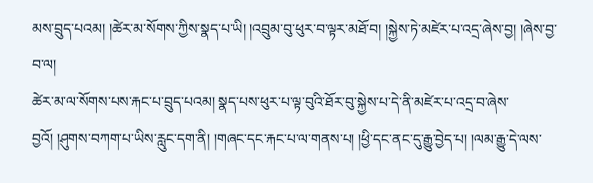མས་བྲུད་པའམ། །ཚེར་མ་སོགས་ཀྱིས་སྣད་པ་ཡི། །འབྲུམ་བུ་ཕུར་བ་ལྟར་མཐོ་བ། །སྐྱེས་ཏེ་མཛེར་པ་འདྲ་ཞེས་བྱ། །ཞེས་བྱ་བ་ལ།
ཚེར་མ་ལ་སོགས་པས་རྐང་པ་བྲུད་པའམ། སྣད་པས་ཕུར་པ་ལྟ་བུའི་ཐོར་བུ་སྐྱེས་པ་དེ་ནི་མཛེར་པ་འདྲ་བ་ཞེས་བྱའོ། །ཤུགས་བཀག་པ་ཡིས་རླུང་དག་ནི། །གཞང་དང་རྐང་པ་ལ་གནས་པ། །ཕྱི་དང་ནང་དུ་རྒྱུ་བྱེད་པ། །ལམ་རྒྱུ་དེ་ལས་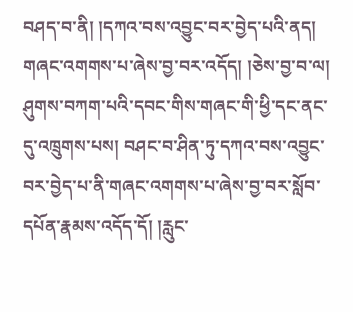བཤད་བ་ནི། །དཀའ་བས་འབྱུང་བར་བྱེད་པའི་ནད། གཞང་འགགས་པ་ཞེས་བྱ་བར་འདོད། །ཅེས་བྱ་བ་ལ། ཤུགས་བཀག་པའི་དབང་གིས་གཞང་གི་ཕྱི་དང་ནང་དུ་འཁྲུགས་པས། བཤང་བ་ཤིན་ཏུ་དཀའ་བས་འབྱུང་བར་བྱེད་པ་ནི་གཞང་འགགས་པ་ཞེས་བྱ་བར་སློབ་དཔོན་རྣམས་འདོད་དོ། །རླུང་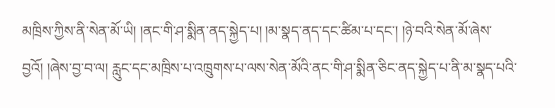མཁྲིས་ཀྱིས་ནི་སེན་མོ་ཡི། །ནང་གི་ཤ་སྨིན་ནད་སྐྱེད་པ། །མ་སྣད་ནད་དང་ཚིམ་པ་དང་། །ཉེ་བའི་སེན་མོ་ཞེས་བྱའོ། །ཞེས་བྱ་བ་ལ། རླུང་དང་མཁྲིས་པ་འཁྲུགས་པ་ལས་སེན་མོའི་ནང་གི་ཤ་སྨིན་ཅིང་ནད་སྐྱེད་པ་ནི་མ་སྣད་པའི་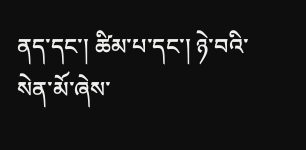ནད་དང་། ཚིམ་པ་དང་། ཉེ་བའི་སེན་མོ་ཞེས་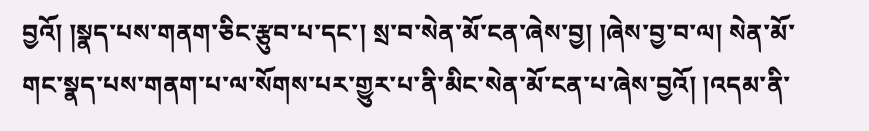བྱའོ། །སྣད་པས་གནག་ཅིང་རྩུབ་པ་དང་། སྲ་བ་སེན་མོ་ངན་ཞེས་བྱ། །ཞེས་བྱ་བ་ལ། སེན་མོ་གང་སྣད་པས་གནག་པ་ལ་སོགས་པར་གྱུར་པ་ནི་མིང་སེན་མོ་ངན་པ་ཞེས་བྱའོ། །འདམ་ནི་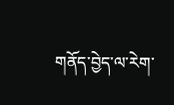གནོད་བྱེད་ལ་རེག་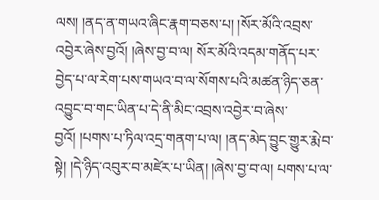ལས། །ནད་ན་གཡའ་ཞིང་རྣག་བཅས་པ། །སོར་མོའི་འབྲས་འབྱེར་ཞེས་བྱའོ། །ཞེས་བྱ་བ་ལ། སོར་མོའི་འདམ་གནོད་པར་བྱེད་པ་ལ་རེག་པས་གཡའ་བ་ལ་སོགས་པའི་མཚན་ཉིད་ཅན་འབྱུང་བ་གང་ཡིན་པ་དེ་ནི་མིང་འབྲས་འབྱེར་བ་ཞེས་བྱའོ། །པགས་པ་ཏིལ་འདྲ་གནག་པ་ལ། །ནད་མེད་བྱུང་གྱུར་རྨེ་བ་སྟེ། །དེ་ཉིད་འབུར་བ་མཛེར་པ་ཡིན། །ཞེས་བྱ་བ་ལ། པགས་པ་ལ་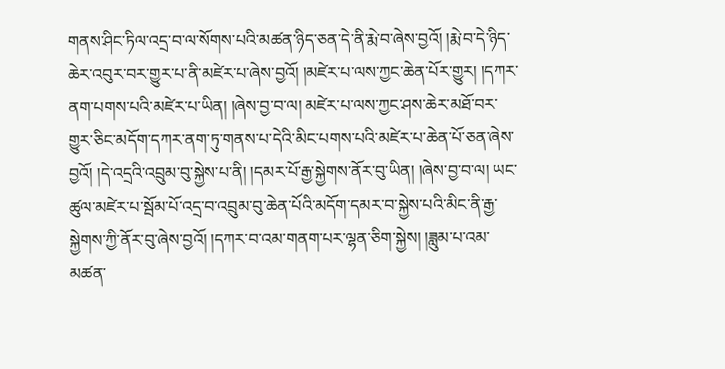གནས་ཤིང་ཏིལ་འདྲ་བ་ལ་སོགས་པའི་མཚན་ཉིད་ཅན་དེ་ནི་རྨེ་བ་ཞེས་བྱའོ། །རྨེ་བ་དེ་ཉིད་ཆེར་འབུར་བར་གྱུར་པ་ནི་མཛེར་པ་ཞེས་བྱའོ། །མཛེར་པ་ལས་ཀྱང་ཆེན་པོར་གྱུར། །དཀར་ནག་པགས་པའི་མཛེར་པ་ཡིན། །ཞེས་བྱ་བ་ལ། མཛེར་པ་ལས་ཀྱང་ཤས་ཆེར་མཐོ་བར་གྱུར་ཅིང་མདོག་དཀར་ནག་ཏུ་གནས་པ་དེའི་མིང་པགས་པའི་མཛེར་པ་ཆེན་པོ་ཅན་ཞེས་བྱའོ། །དེ་འདྲའི་འབྲུམ་བུ་སྐྱེས་པ་ནི། །དམར་པོ་རྒྱ་སྐྱེགས་ནོར་བུ་ཡིན། །ཞེས་བྱ་བ་ལ། ཡང་ཚུལ་མཛེར་པ་སྦོམ་པོ་འདྲ་བ་འབྲུམ་བུ་ཆེན་པོའི་མདོག་དམར་བ་སྐྱེས་པའི་མིང་ནི་རྒྱ་སྐྱེགས་ཀྱི་ནོར་བུ་ཞེས་བྱའོ། །དཀར་བ་འམ་གནག་པར་ལྷན་ཅིག་སྐྱེས། །ཟླུམ་པ་འམ་མཚན་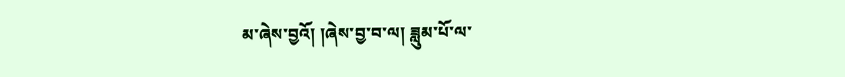མ་ཞེས་བྱའོ། །ཞེས་བྱ་བ་ལ། ཟླུམ་པོ་ལ་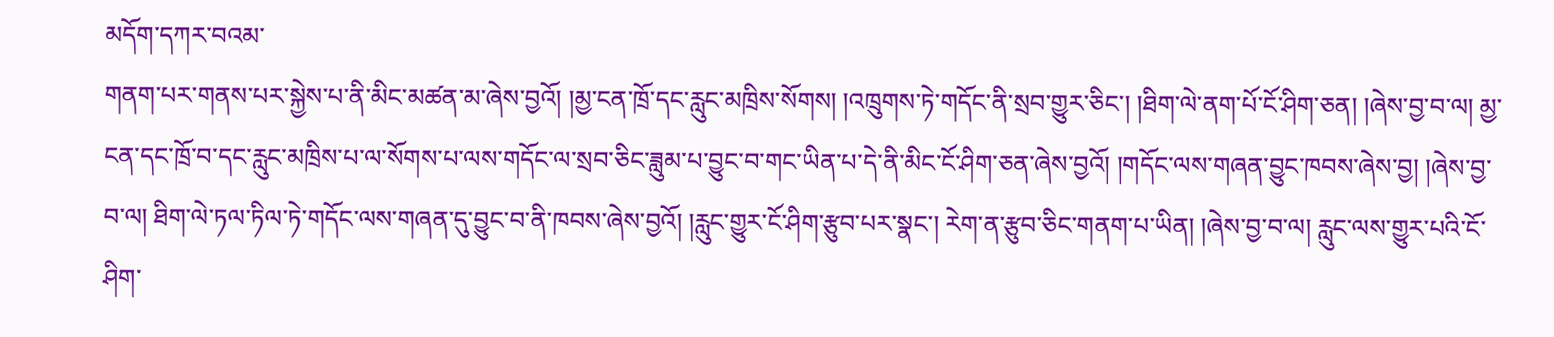མདོག་དཀར་བའམ་
གནག་པར་གནས་པར་སྐྱེས་པ་ནི་མིང་མཚན་མ་ཞེས་བྱའོ། །མྱ་ངན་ཁྲོ་དང་རླུང་མཁྲིས་སོགས། །འཁྲུགས་ཏེ་གདོང་ནི་སྲབ་གྱུར་ཅིང་། །ཐིག་ལེ་ནག་པོ་ངོ་ཤིག་ཅན། །ཞེས་བྱ་བ་ལ། མྱ་ངན་དང་ཁྲོ་བ་དང་རླུང་མཁྲིས་པ་ལ་སོགས་པ་ལས་གདོང་ལ་སྲབ་ཅིང་ཟླུམ་པ་བྱུང་བ་གང་ཡིན་པ་དེ་ནི་མིང་ངོ་ཤིག་ཅན་ཞེས་བྱའོ། །གདོང་ལས་གཞན་བྱུང་ཁབས་ཞེས་བྱ། །ཞེས་བྱ་བ་ལ། ཐིག་ལེ་ཏལ་ཏིལ་ཏེ་གདོང་ལས་གཞན་དུ་བྱུང་བ་ནི་ཁབས་ཞེས་བྱའོ། །རླུང་གྱུར་ངོ་ཤིག་རྩུབ་པར་སྣང་། རེག་ན་རྩུབ་ཅིང་གནག་པ་ཡིན། །ཞེས་བྱ་བ་ལ། རླུང་ལས་གྱུར་པའི་ངོ་ཤིག་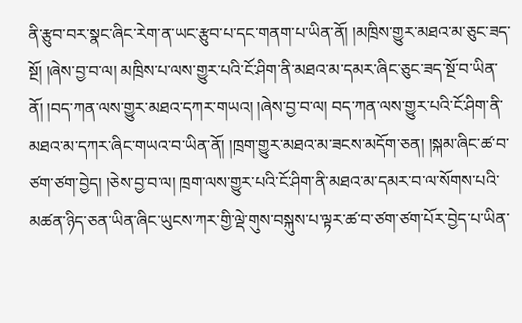ནི་རྩུབ་བར་སྣང་ཞིང་རེག་ན་ཡང་རྩུབ་པ་དང་གནག་པ་ཡིན་ནོ། །མཁྲིས་གྱུར་མཐའ་མ་ཅུང་ཟད་སྔོ། །ཞེས་བྱ་བ་ལ། མཁྲིས་པ་ལས་གྱུར་པའི་ངོ་ཤིག་ནི་མཐའ་མ་དམར་ཞིང་ཅུང་ཟད་སྔོ་བ་ཡིན་ནོ། །བད་ཀན་ལས་གྱུར་མཐའ་དཀར་གཡའ། །ཞེས་བྱ་བ་ལ། བད་ཀན་ལས་གྱུར་པའི་ངོ་ཤིག་ནི་མཐའ་མ་དཀར་ཞིང་གཡའ་བ་ཡིན་ནོ། །ཁྲག་གྱུར་མཐའ་མ་ཟངས་མདོག་ཅན། །སྐམ་ཞིང་ཚ་བ་ཙག་ཙག་བྱེད། །ཅེས་བྱ་བ་ལ། ཁྲག་ལས་གྱུར་པའི་ངོ་ཤིག་ནི་མཐའ་མ་དམར་བ་ལ་སོགས་པའི་མཚན་ཉིད་ཅན་ཡིན་ཞིང་ཡུངས་ཀར་གྱི་ལྡེ་གུས་བསྐུས་པ་ལྟར་ཚ་བ་ཙག་ཙག་པོར་བྱེད་པ་ཡིན་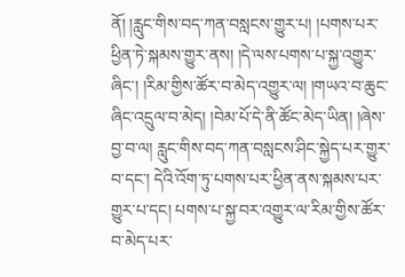ནོ། །རླུང་གིས་བད་ཀན་བསླངས་གྱུར་པ། །པགས་པར་ཕྱིན་ཏེ་སྐམས་གྱུར་ནས། །དེ་ལས་པགས་པ་སྐྱ་འགྱུར་ཞིང་། །རིམ་གྱིས་ཚོར་བ་མེད་འགྱུར་ལ། །གཡའ་བ་ཆུང་ཞིང་འདྲུལ་བ་མེད། །བེམ་པོ་དེ་ནི་ཚོང་མེད་ཡིན། །ཞེས་བྱ་བ་ལ། རླུང་གིས་བད་ཀན་བསླངས་ཤིང་སྐྱེད་པར་གྱུར་བ་དང་། དེའི་འོག་ཏུ་པགས་པར་ཕྱིན་ནས་སྐམས་པར་གྱུར་པ་དང། པགས་པ་སྐྱ་བར་འགྱུར་ལ་རིམ་གྱིས་ཚོར་བ་མེད་པར་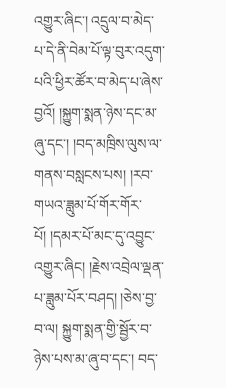འགྱུར་ཞིང་། འདྲུལ་བ་མེད་པ་དེ་ནི་བེམ་པོ་ལྟ་བུར་འདུག་པའི་ཕྱིར་ཚོར་བ་མེད་པ་ཞེས་བྱའོ། །སྐྱུག་སྨན་ཉེས་དང་མ་ཞུ་དང་། །བད་མཁྲིས་ལུས་ལ་གནས་བསླངས་པས། །རབ་གཡའ་ཟླུམ་པོ་གོར་གོར་པོ། །དམར་པོ་མང་དུ་འབྱུང་འགྱུར་ཞིང། །རྗེས་འབྲེལ་ལྡན་པ་ཟླུམ་པོར་བཤད། །ཅེས་བྱ་བ་ལ། སྐྱུག་སྨན་གྱི་སྦྱོར་བ་ཉེས་པས་མ་ཞུ་བ་དང་། བད་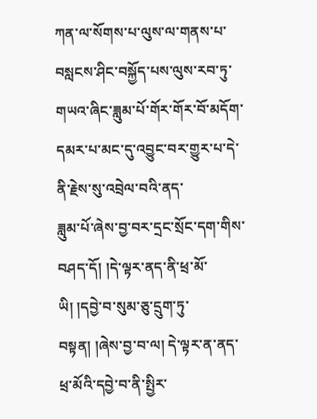ཀན་ལ་སོགས་པ་ལུས་ལ་གནས་པ་བསླངས་ཤིང་བསྐྱོད་པས་ལུས་རབ་ཏུ་གཡའ་ཞིང་ཟླུམ་པོ་གོར་གོར་བོ་མདོག་དམར་པ་མང་དུ་འབྱུང་བར་གྱུར་པ་དེ་ནི་རྗེས་སུ་འབྲེལ་བའི་ནད་
ཟླུམ་པོ་ཞེས་བྱ་བར་དྲང་སྲོང་དག་གིས་བཤད་དོ། །དེ་ལྟར་ནད་ནི་ཕྲ་མོ་ཡི། །དབྱེ་བ་སུམ་ཅུ་དྲུག་ཏུ་བསྟན། །ཞེས་བྱ་བ་ལ། དེ་ལྟར་ན་ནད་ཕྲ་མོའི་དབྱེ་བ་ནི་སྤྱིར་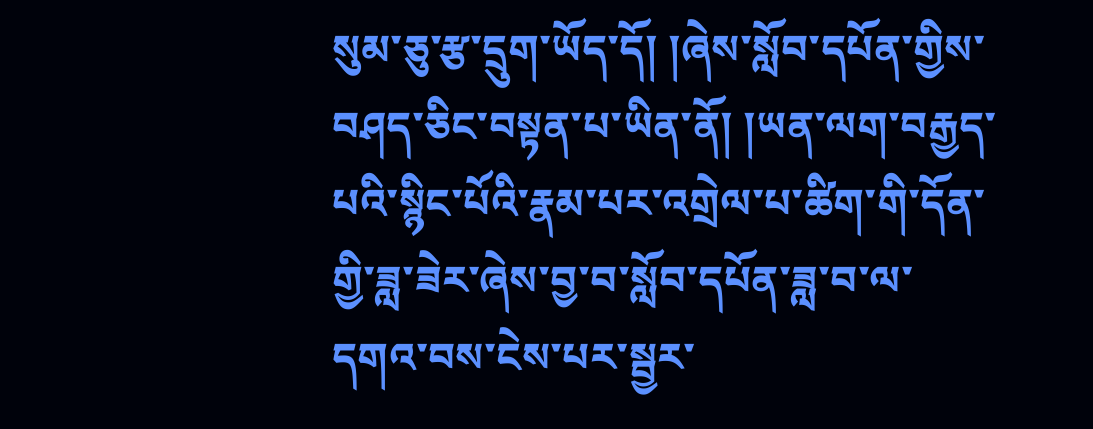སུམ་ཅུ་རྩ་དྲུག་ཡོད་དོ། །ཞེས་སློབ་དཔོན་གྱིས་བཤད་ཅིང་བསྟན་པ་ཡིན་ནོ། །ཡན་ལག་བརྒྱད་པའི་སྙིང་པོའི་རྣམ་པར་འགྲེལ་པ་ཚིག་གི་དོན་གྱི་ཟླ་ཟེར་ཞེས་བྱ་བ་སློབ་དཔོན་ཟླ་བ་ལ་དགའ་བས་ངེས་པར་སྦྱར་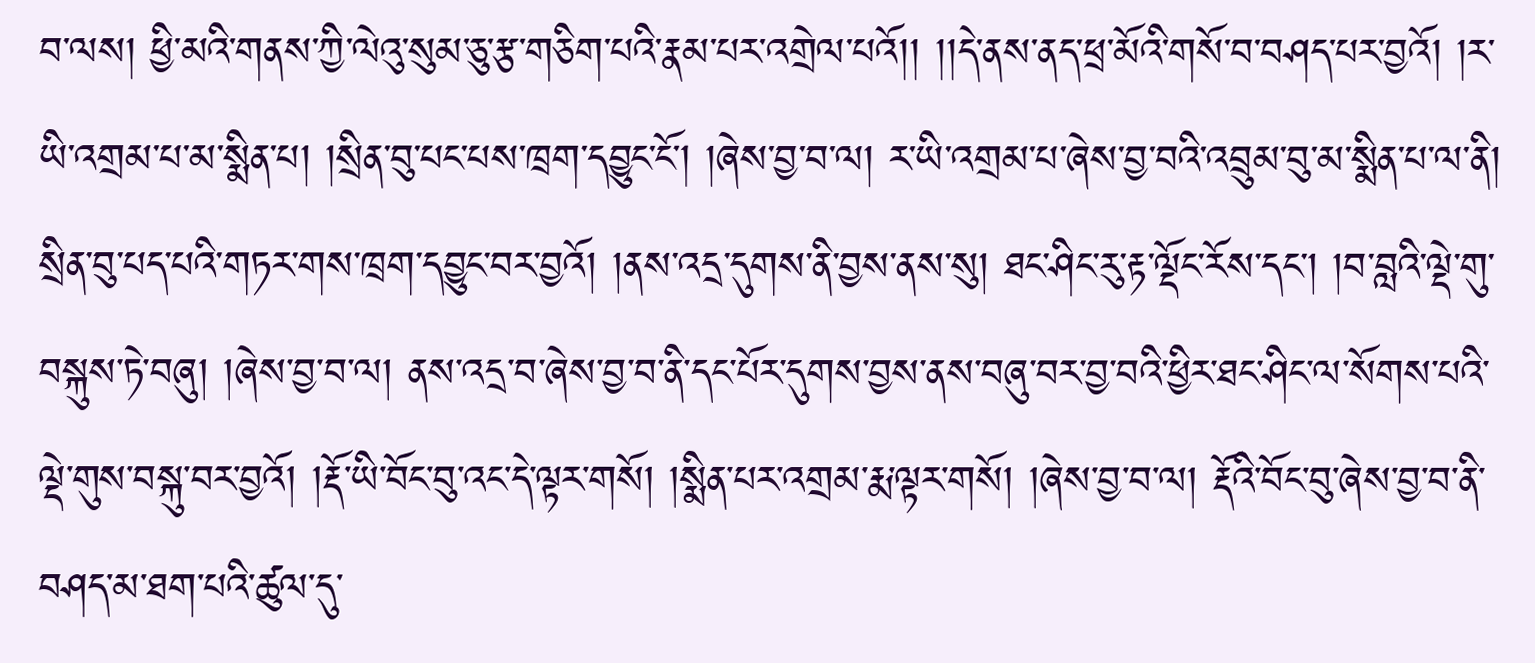བ་ལས། ཕྱི་མའི་གནས་ཀྱི་ལེའུ་སུམ་ཅུ་རྩ་གཅིག་པའི་རྣམ་པར་འགྲེལ་པའོ།། །།དེ་ནས་ནད་ཕྲ་མོའི་གསོ་བ་བཤད་པར་བྱའོ། །ར་ཡི་འགྲམ་པ་མ་སྨིན་པ། །སྲིན་བུ་པང་པས་ཁྲག་དབྱུང་ངོ། །ཞེས་བྱ་བ་ལ། ར་ཡི་འགྲམ་པ་ཞེས་བྱ་བའི་འབྲུམ་བུ་མ་སྨིན་པ་ལ་ནི། སྲིན་བུ་པད་པའི་གཏར་གས་ཁྲག་དབྱུང་བར་བྱའོ། །ནས་འདྲ་དུགས་ནི་བྱས་ནས་སུ། ཐང་ཤིང་རུ་རྟ་ལྡོང་རོས་དང་། །བ་བླའི་ལྡེ་གུ་བསྐུས་ཏེ་བཞུ། །ཞེས་བྱ་བ་ལ། ནས་འདྲ་བ་ཞེས་བྱ་བ་ནི་དང་པོར་དུགས་བྱས་ནས་བཞུ་བར་བྱ་བའི་ཕྱིར་ཐང་ཤིང་ལ་སོགས་པའི་ལྡེ་གུས་བསྐུ་བར་བྱའོ། །རྡོ་ཡི་བོང་བུ་འང་དེ་ལྟར་གསོ། །སྨིན་པར་འགྲམ་རྨ་ལྟར་གསོ། །ཞེས་བྱ་བ་ལ། རྡོའི་བོང་བུ་ཞེས་བྱ་བ་ནི་བཤད་མ་ཐག་པའི་ཚུལ་དུ་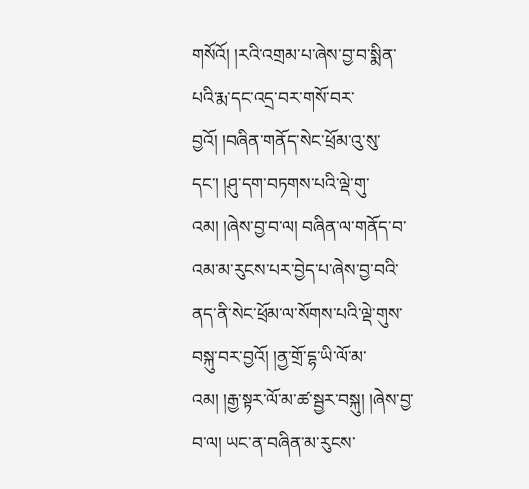གསོའོ། །རའི་འགྲམ་པ་ཞེས་བྱ་བ་སྨིན་པའི་རྨ་དང་འདྲ་བར་གསོ་བར་བྱའོ། །བཞིན་གནོད་སེང་ཕྲོམ་འུ་སུ་དང་། །ཤུ་དག་བཏགས་པའི་ལྡེ་གུ་འམ། །ཞེས་བྱ་བ་ལ། བཞིན་ལ་གནོད་བ་འམ་མ་རུངས་པར་བྱེད་པ་ཞེས་བྱ་བའི་ནད་ནི་སེང་ཕྲོམ་ལ་སོགས་པའི་ལྡེ་གུས་བསྐུ་བར་བྱའོ། །ནྱ་གྲོ་དྷ་ཡི་ལོ་མ་འམ། །རྒྱ་སྟར་ལོ་མ་ཚ་སྦྱར་བསྐུ། །ཞེས་བྱ་བ་ལ། ཡང་ན་བཞིན་མ་རུངས་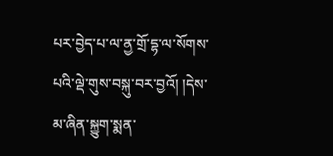པར་བྱེད་པ་ལ་ནྱ་གྲོ་དྷ་ལ་སོགས་པའི་ལྡེ་གུས་བསྐུ་བར་བྱའོ། །དེས་མ་ཞིན་སྐྱུག་སྨན་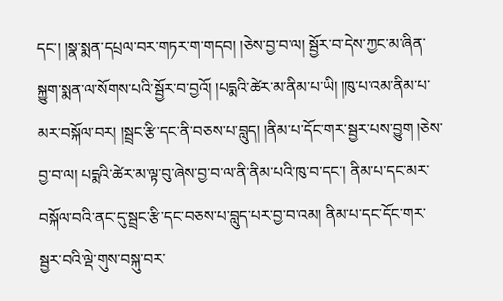དང་། །སྣ་སྨན་དཔྲལ་བར་གཏར་ག་གདབ། །ཅེས་བྱ་བ་ལ། སྦྱོར་བ་དེས་ཀྱང་མ་ཞིན་སྐྱུག་སྨན་ལ་སོགས་པའི་སྦྱོར་བ་བྱའོ། །པདྨའི་ཚེར་མ་ནིམ་པ་ཡི། །ཁུ་པ་འམ་ནིམ་པ་མར་བསྐོལ་བར། །སྦྲང་རྩི་དང་ནི་བཅས་པ་བླུད། །ནིམ་པ་དོང་གར་སྦྱར་པས་བྱུག །ཅེས་བྱ་བ་ལ། པདྨའི་ཚེར་མ་ལྟ་བུ་ཞེས་བྱ་བ་ལ་ནི་ནིམ་པའི་ཁུ་བ་དང་། ནིམ་པ་དང་མར་བསྐོལ་བའི་ནང་དུ་སྦྲང་རྩི་དང་བཅས་པ་བླུད་པར་བྱ་བ་འམ། ནིམ་པ་དང་དོང་གར་སྦྱར་བའི་ལྡེ་གུས་བསྐུ་བར་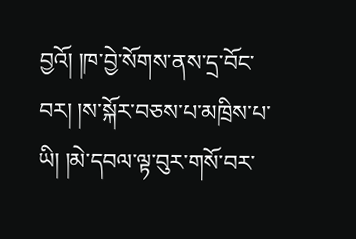བྱའོ། །ཁ་བྱེ་སོགས་ནས་དྲ་བོང་བར། །ས་སྐོར་བཅས་པ་མཁྲིས་པ་ཡི། །མེ་དབལ་ལྟ་བུར་གསོ་བར་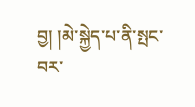བྱ། །མེ་སྐྱེད་པ་ནི་སྤང་བར་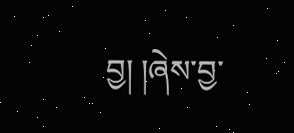བྱ། །ཞེས་བྱ་